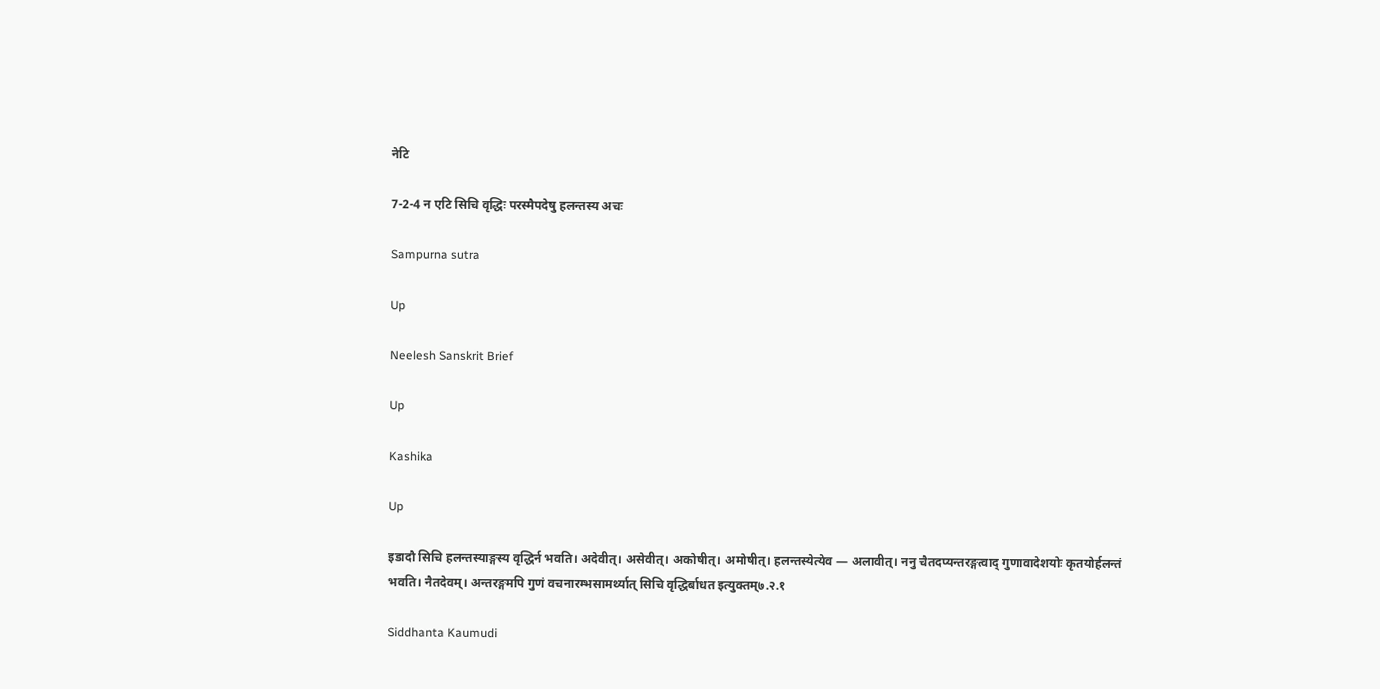नेटि

7-2-4 न एटि सिचि वृद्धिः परस्मैपदेषु हलन्तस्य अचः

Sampurna sutra

Up

Neelesh Sanskrit Brief

Up

Kashika

Up

इडादौ सिचि हलन्तस्याङ्गस्य वृद्धिर्न भवति। अदेवीत्। असेवीत्। अकोषीत्। अमोषीत्। हलन्तस्येत्येव — अलावीत्। ननु चैतदप्यन्तरङ्गत्वाद् गुणावादेशयोः कृतयोर्हलन्तं भवति। नैतदेवम्। अन्तरङ्गमपि गुणं वचनारम्भसामर्थ्यात् सिचि वृद्धिर्बाधत इत्युक्तम्७.२.१

Siddhanta Kaumudi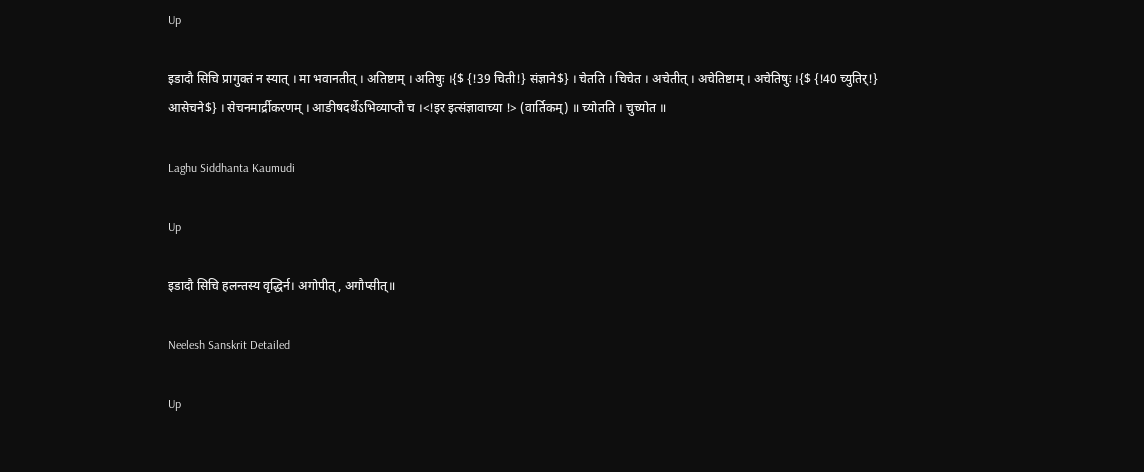Up

इडादौ सिचि प्रागुक्तं न स्यात् । मा भवानतीत् । अतिष्टाम् । अतिषुः ।{$ {!39 चिती!} संज्ञाने$} । चेतति । चिचेत । अचेतीत् । अचेतिष्टाम् । अचेतिषुः ।{$ {!40 च्युतिर्!} आसेचने$} । सेचनमार्द्रीकरणम् । आङीषदर्थेऽभिव्याप्तौ च ।<!इर इत्संज्ञावाच्या !> (वार्तिकम्) ॥ च्योतति । चुच्योत ॥

Laghu Siddhanta Kaumudi

Up

इडादौ सिचि हलन्तस्य वृद्धिर्न। अगोपीत्, अगौप्सीत्॥

Neelesh Sanskrit Detailed

Up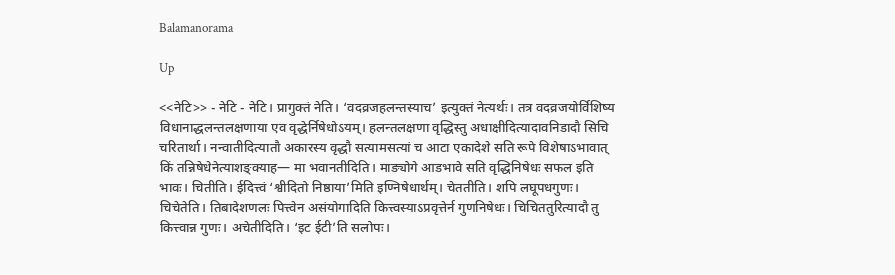Balamanorama

Up

<<नेटि>> - नेटि - नेटि। प्रागुक्तं नेति। ‘वदव्रजहलन्तस्याच’ इत्युक्तं नेत्यर्थः। तत्र वदव्रजयोर्विशिष्य विधानाद्धलन्तलक्षणाया एव वृद्धेर्निषेधोऽयम्। हलन्तलक्षणा वृद्धिस्तु अधाक्षीदित्यादावनिडादौ सिचि चरितार्था। नन्वातीदित्यातौ अकारस्य वृद्धौ सत्यामसत्यां च आटा एकादेशे सति रूपे विशेषाऽभावात् किं तन्निषेधेनेत्याशङ्क्याह— मा भवानतीदिति। माङ्योगे आडभावे सति वृद्धिनिषेधः सफल इति भावः। चितीति। ईदित्त्वं ‘श्वीदितो निष्ठाया’मिति इण्निषेधार्थम्। चेततीति। शपि लघूपधगुणः। चिचेतेति। तिबादेशणलः पित्त्वेन असंयोगादिति कित्त्वस्याऽप्रवृत्तेर्न गुणनिषेधः। चिचिततुरित्यादौ तु कित्त्वान्न गुणः। अचेतीदिति। ‘इट ईटी’ति सलोपः।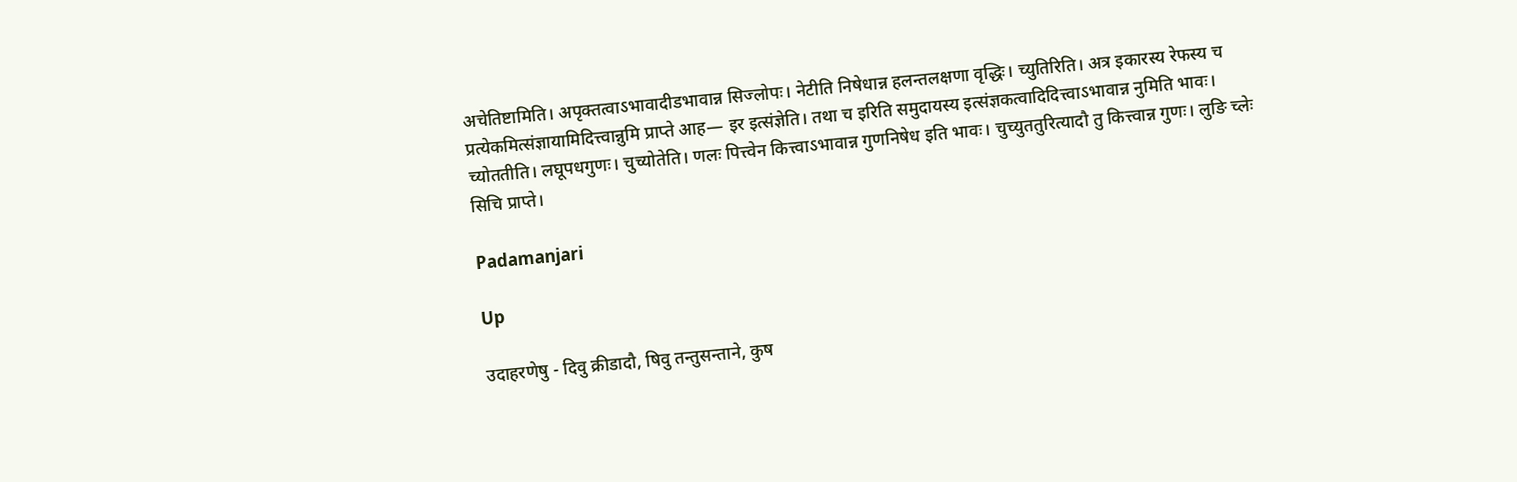अचेतिष्टामिति। अपृक्तत्वाऽभावादीडभावान्न सिज्लोपः। नेटीति निषेधान्न हलन्तलक्षणा वृद्धिः। च्युतिरिति। अत्र इकारस्य रेफस्य च प्रत्येकमित्संज्ञायामिदित्त्वान्नुमि प्राप्ते आह— इर इत्संज्ञेति। तथा च इरिति समुदायस्य इत्संज्ञकत्वादिदित्त्वाऽभावान्न नुमिति भावः। च्योततीति। लघूपधगुणः। चुच्योतेति। णलः पित्त्वेन कित्त्वाऽभावान्न गुणनिषेध इति भावः। चुच्युततुरित्यादौ तु कित्त्वान्न गुणः। लुङि च्लेः सिचि प्राप्ते।

Padamanjari

Up

उदाहरणेषु - दिवु क्रीडादौ, षिवु तन्तुसन्ताने, कुष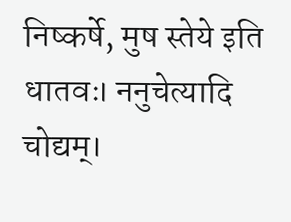निष्कर्षे, मुष स्तेये इति धातवः। ननुचेत्यादि चोद्यम्।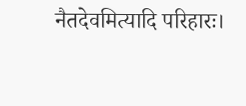नैतदेवमित्यादि परिहारः।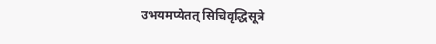उभयमप्येतत् सिचिवृद्धिसूत्रे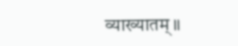व्याख्यातम्॥